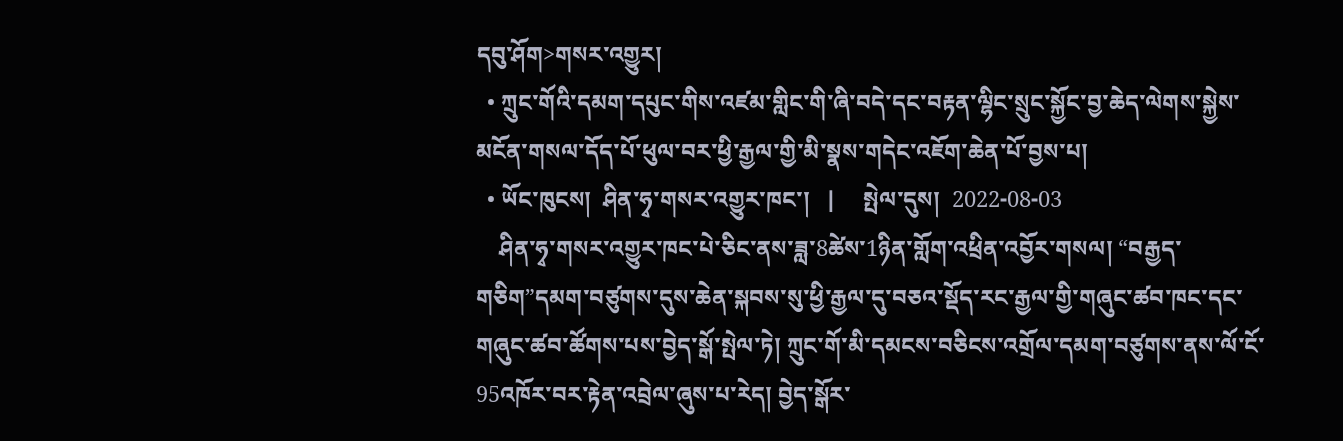དབུ་ཤོག>གསར་འགྱུར།
  • ཀྲུང་གོའི་དམག་དཔུང་གིས་འཛམ་གླིང་གི་ཞི་བདེ་དང་བརྟན་ལྷིང་སྲུང་སྐྱོང་བྱ་ཆེད་ལེགས་སྐྱེས་མངོན་གསལ་དོད་པོ་ཕུལ་བར་ཕྱི་རྒྱལ་གྱི་མི་སྣས་གདེང་འཇོག་ཆེན་པོ་བྱས་པ།
  • ཡོང་ཁུངས།  ཤིན་ཧྭ་གསར་འགྱུར་ཁང་།   |     སྤེལ་དུས།  2022-08-03
    ཤིན་ཧྭ་གསར་འགྱུར་ཁང་པེ་ཅིང་ནས་ཟླ་8ཚེས་1ཉིན་གློག་འཕྲིན་འབྱོར་གསལ། “བརྒྱད་གཅིག”དམག་བཙུགས་དུས་ཆེན་སྐབས་སུ་ཕྱི་རྒྱལ་དུ་བཅའ་སྡོད་རང་རྒྱལ་གྱི་གཞུང་ཚབ་ཁང་དང་གཞུང་ཚབ་ཚོགས་པས་བྱེད་སྒོ་སྤེལ་ཏེ། ཀྲུང་གོ་མི་དམངས་བཅིངས་འགྲོལ་དམག་བཙུགས་ནས་ལོ་ངོ་95འཁོར་བར་རྟེན་འབྲེལ་ཞུས་པ་རེད། བྱེད་སྒོར་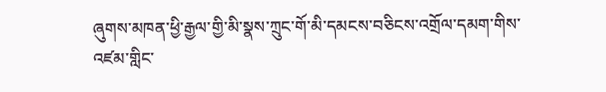ཞུགས་མཁན་ཕྱི་རྒྱལ་གྱི་མི་སྣས་ཀྲུང་གོ་མི་དམངས་བཅིངས་འགྲོལ་དམག་གིས་འཛམ་གླིང་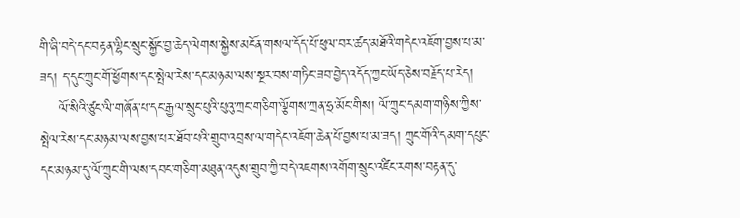གི་ཞི་བདེ་དང་བརྟན་ལྷིང་སྲུང་སྐྱོང་བྱ་ཆེད་ལེགས་སྐྱེས་མངོན་གསལ་དོད་པོ་ཕུལ་བར་ཚད་མཐོའི་གདེང་འཇོག་བྱས་པ་མ་ཟད། ད་དུང་ཀྲུང་གོ་ཕྱོགས་དང་སྤེལ་རེས་དང་མཉམ་ལས་སྔར་བས་གཏིང་ཟབ་བྱེད་འདོད་ཀྱང་ཡོད་ཅེས་བརྗོད་པ་རེད།
    ལོ་སིའི་ཙུང་ལི་གཞོན་པ་དང་རྒྱལ་སྲུང་པུའི་པུའུ་ཀྲང་གཅིག་ལྕོགས་ཀྲན་ཧྲ་མོང་གིས། ལོ་ཀྲུང་དམག་གཉིས་ཀྱིས་སྤེལ་རེས་དང་མཉམ་ལས་བྱས་པར་ཐོབ་པའི་གྲུབ་འབྲས་ལ་གདེང་འཇོག་ཆེན་པོ་བྱས་པ་མ་ཟད། ཀྲུང་གོའི་དམག་དཔུང་དང་མཉམ་དུ་ལོ་ཀྲུང་གི་ལས་དབང་གཅིག་མཐུན་འདུས་གྲུབ་ཀྱི་བདེ་འཇགས་འགོག་སྲུང་འཛིང་རགས་བརྟན་དུ་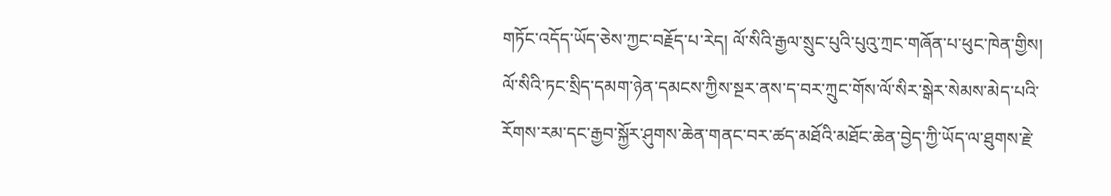གཏོང་འདོད་ཡོད་ཅེས་ཀྱང་བརྗོད་པ་རེད། ལོ་སིའི་རྒྱལ་སྲུང་པུའི་པུའུ་ཀྲང་གཞོན་པ་ཕུང་ཁེན་གྱིས། ལོ་སིའི་ཏང་སྲིད་དམག་ཉེན་དམངས་ཀྱིས་སྔར་ནས་ད་བར་ཀྲུང་གོས་ལོ་སིར་སྒེར་སེམས་མེད་པའི་རོགས་རམ་དང་རྒྱབ་སྐྱོར་ཤུགས་ཆེན་གནང་བར་ཚད་མཐོའི་མཐོང་ཆེན་བྱེད་ཀྱི་ཡོད་ལ་ཐུགས་རྗེ་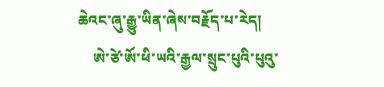ཆེའང་ཞུ་རྒྱུ་ཡིན་ཞེས་བརྗོད་པ་རེད།
    ཨེ་ཙེ་ཨོ་ཕི་ཡའི་རྒྱལ་སྲུང་པུའི་པུའུ་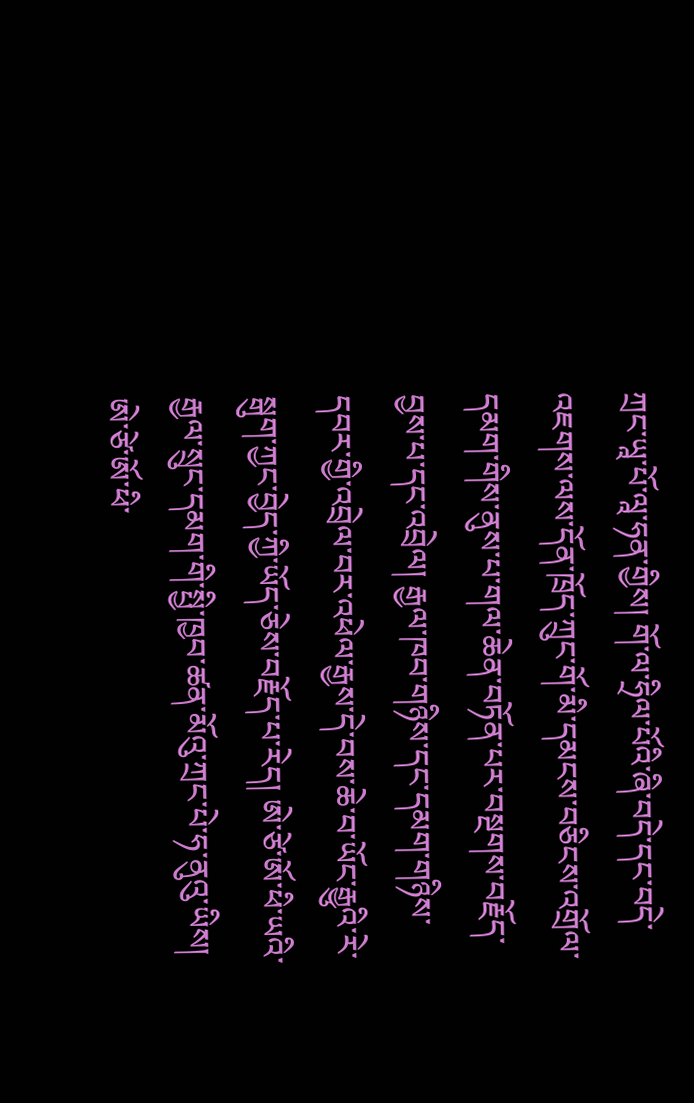ཀྲང་ཡཱ་པོ་ལཱ་ཧན་གྱིས། གོ་ལ་ཧྲིལ་པོའི་ཞི་བདེ་དང་བདེ་འཇགས་ལས་དོན་ཁྲོད་ཀྲུང་གོ་མི་དམངས་བཅིངས་འགྲོལ་དམག་གིས་ནུས་པ་གལ་ཆེན་བཏོན་པར་བསྔགས་བརྗོད་བྱས་པ་དང་འབྲེལ། རྒྱལ་ཁབ་གཉིས་དང་དམག་གཉིས་དབར་གྱི་འབྲེལ་བར་འཕེལ་རྒྱས་དེ་བས་ཆེ་བ་ཡོང་རྒྱུའི་རེ་སྒུག་ཀྱང་བྱེད་ཀྱི་ཡོད་ཅེས་བརྗོད་པ་རེད། ཨེ་ཙེ་ཨོ་ཕི་ཡའི་རྒྱལ་སྲུང་དམག་གི་སྤྱི་ཁྱབ་ཚན་མོའུ་ཀྲང་པེ་ཧ་ནུའུ་ཡིས། ཨེ་ཙེ་ཨོ་ཕི་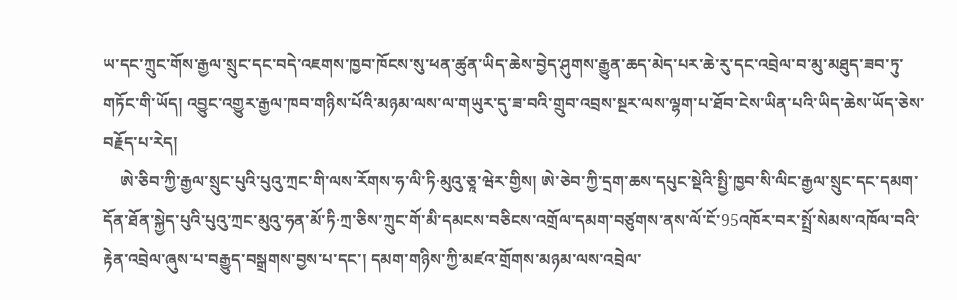ཡ་དང་ཀྲུང་གོས་རྒྱལ་སྲུང་དང་བདེ་འཇགས་ཁྱབ་ཁོངས་སུ་ཕན་ཚུན་ཡིད་ཆེས་བྱེད་ཤུགས་རྒྱུན་ཆད་མེད་པར་ཆེ་རུ་དང་འབྲེལ་བ་མུ་མཐུད་ཟབ་ཏུ་གཏོང་གི་ཡོད། འབྱུང་འགྱུར་རྒྱལ་ཁབ་གཉིས་པོའི་མཉམ་ལས་ལ་གཡུར་དུ་ཟ་བའི་གྲུབ་འབྲས་སྔར་ལས་ལྷག་པ་ཐོབ་ངེས་ཡིན་པའི་ཡིད་ཆེས་ཡོད་ཅེས་བརྗོད་པ་རེད།
    ཨེ་ཅིབ་ཀྱི་རྒྱལ་སྲུང་པུའི་པུའུ་ཀྲང་གི་ལས་རོགས་ཧ་ལི་ཏི·མུའུ་ཅཱ་ཝེར་གྱིས། ཨེ་ཅེབ་ཀྱི་དྲག་ཆས་དཔུང་སྡེའི་སྤྱི་ཁྱབ་སི་ལིང་རྒྱལ་སྲུང་དང་དམག་དོན་ཐོན་སྐྱེད་པུའི་པུའུ་ཀྲང་མུའུ་ཧན་མོ་ཏི·ཀྲ་ཅིས་ཀྲུང་གོ་མི་དམངས་བཅིངས་འགྲོལ་དམག་བཙུགས་ནས་ལོ་ངོ་95འཁོར་བར་སྤྲོ་སེམས་འཁོལ་བའི་རྟེན་འབྲེལ་ཞུས་པ་བརྒྱུད་བསྒྲགས་བྱས་པ་དང་། དམག་གཉིས་ཀྱི་མཛའ་གྲོགས་མཉམ་ལས་འབྲེལ་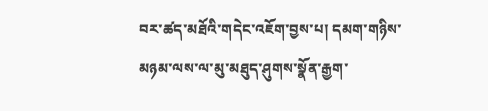བར་ཚད་མཐོའི་གདེང་འཇོག་བྱས་པ། དམག་གཉིས་མཉམ་ལས་ལ་མུ་མཐུད་ཤུགས་སྣོན་རྒྱག་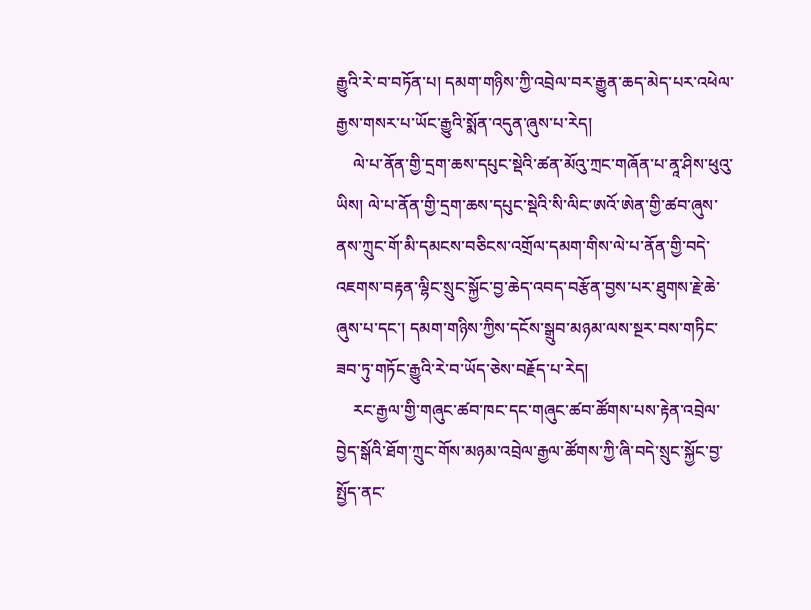རྒྱུའི་རེ་བ་བཏོན་པ། དམག་གཉིས་ཀྱི་འབྲེལ་བར་རྒྱུན་ཆད་མེད་པར་འཕེལ་རྒྱས་གསར་པ་ཡོང་རྒྱུའི་སྨོན་འདུན་ཞུས་པ་རེད།
    ལེ་པ་ནོན་གྱི་དྲག་ཆས་དཔུང་སྡེའི་ཚན་མོའུ་ཀྲང་གཞོན་པ་ནཱ་ཤིས་ཕུའུ་ཡིས། ལེ་པ་ནོན་གྱི་དྲག་ཆས་དཔུང་སྡེའི་སི་ལིང་ཨའོ་ཨེན་གྱི་ཚབ་ཞུས་ནས་ཀྲུང་གོ་མི་དམངས་བཅིངས་འགྲོལ་དམག་གིས་ལེ་པ་ནོན་གྱི་བདེ་འཇགས་བརྟན་ལྷིང་སྲུང་སྐྱོང་བྱ་ཆེད་འབད་བརྩོན་བྱས་པར་ཐུགས་རྗེ་ཆེ་ཞུས་པ་དང་། དམག་གཉིས་ཀྱིས་དངོས་སྒྲུབ་མཉམ་ལས་སྔར་བས་གཏིང་ཟབ་ཏུ་གཏོང་རྒྱུའི་རེ་བ་ཡོད་ཅེས་བརྗོད་པ་རེད།
    རང་རྒྱལ་གྱི་གཞུང་ཚབ་ཁང་དང་གཞུང་ཚབ་ཚོགས་པས་རྟེན་འབྲེལ་བྱེད་སྒོའི་ཐོག་ཀྲུང་གོས་མཉམ་འབྲེལ་རྒྱལ་ཚོགས་ཀྱི་ཞི་བདེ་སྲུང་སྐྱོང་བྱ་སྤྱོད་ནང་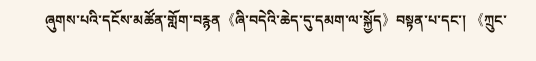ཞུགས་པའི་དངོས་མཚོན་གློག་བརྙན《ཞི་བདེའི་ཆེད་དུ་དམག་ལ་སྐྱོད》བསྟན་པ་དང་། 《ཀྲུང་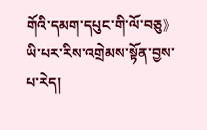གོའི་དམག་དཔུང་གི་ལོ་བཅུ》ཡི་པར་རིས་འགྲེམས་སྟོན་བྱས་པ་རེད།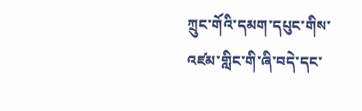ཀྲུང་གོའི་དམག་དཔུང་གིས་འཛམ་གླིང་གི་ཞི་བདེ་དང་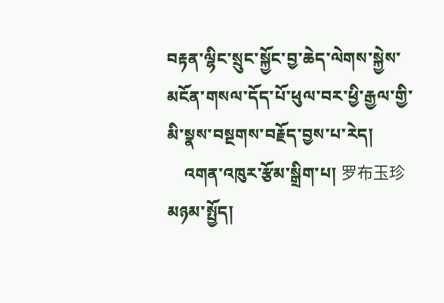བརྟན་ལྷིང་སྲུང་སྐྱོང་བྱ་ཆེད་ལེགས་སྐྱེས་མངོན་གསལ་དོད་པོ་ཕུལ་བར་ཕྱི་རྒྱལ་གྱི་མི་སྣས་བསྔགས་བརྗོད་བྱས་པ་རེད།
    འགན་འཁུར་རྩོམ་སྒྲིག་པ། 罗布玉珍
མཉམ་སྤྱོད།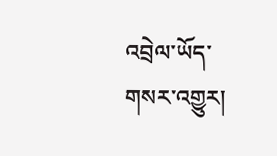འབྲེལ་ཡོད་གསར་འགྱུར།